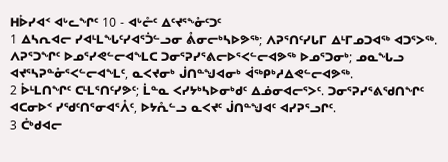ᕼᐆᓯᐊᑉ ᐊᒡᓚᖏᑦ 10 - ᐊᒡᓔᑦ ᐃᑦᔪᕐᖕᓁᑦᑐᑦ
1 ᐃᓴᕆᐊᓕ ᓯᐊᒻᒪᖓᑦᓯᐊᕐᑑᓪᓗᓂ ᕔᓂᓕᒃᓴᐅᕗᖅ; ᐱᕈᕐᑎᑦᓯᒐᒥ ᐃᒻᒥᓄᑐᐊᖅ ᐊᑐᕐᐳᖅ. ᐱᕈᕐᑐᖏᑦ ᐅᓄᕐᓯᕙᓪᓕᐊᖕᒪᑕ ᑐᓂᕐᕈᓯᕐᕕᓕᐅᕐᐸᓪᓕᐊᕗᖅ ᐅᓄᕐᑐᓂᒃ; ᓄᓇᖓᓗ ᐊᔪᕐᓴᕈᓐᓁᕐᐸᓪᓕᐊᖕᒪᑦ, ᓇᐸᔪᓂᒃ ᒎᑎᓐᖑᐊᓂᒃ ᐋᖅᑭᒃᓱᐃᕙᓪᓕᐊᕗᖅ.
2 ᐆᒻᒪᑎᖏᑦ ᑕᒻᒪᕐᑎᑦᓯᕗᑦ; ᒫᓐᓇ ᐸᓯᔭᒃᓴᐅᓂᒃᑯᑦ ᐃᓅᓂᐊᓕᕐᐳᑦ. ᑐᓂᕐᕈᓯᕐᕕᖁᑎᖏᑦ ᐊᑕᓂᐅᑉ ᓯᖁᑦᑎᕐᓂᐊᕐᐰᑦ, ᐅᔭᕅᓪᓗ ᓇᐸᔪᑦ ᒎᑎᓐᖑᐊᑦ ᐊᓯᕈᕐᓗᒋᑦ.
3 ᑖᒃᑯᐊᓕ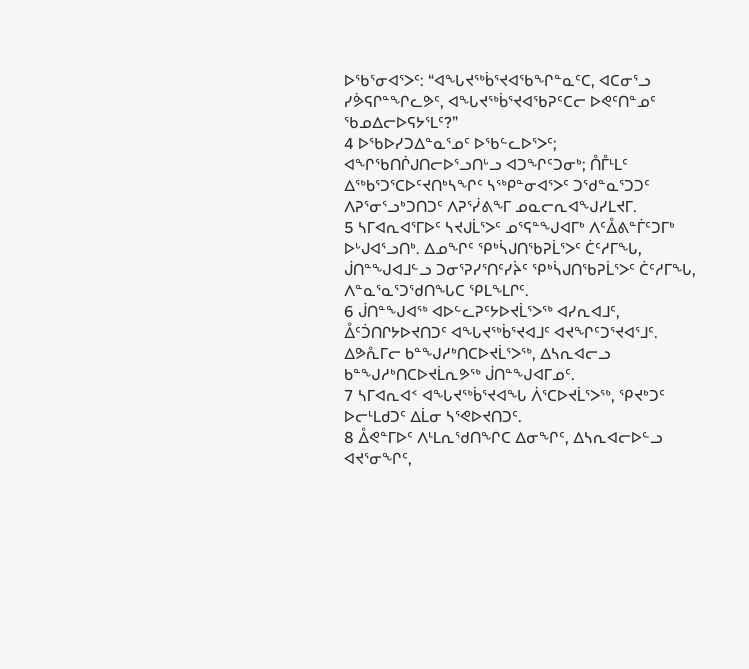ᐅᖃᕐᓂᐊᕐᐳᑦ: “ᐊᖓᔪᖅᑳᕐᔪᐊᖃᖏᓐᓇᑦᑕ, ᐊᑕᓂᕐᓗ ᓯᕘᕋᒋᓐᖏᓚᕗᑦ, ᐊᖓᔪᖅᑳᕐᔪᐊᖃᕈᑦᑕᓕ ᐅᕙᑦᑎᓐᓄᑦ ᖃᓄᐃᓕᐅᕋᔭᕐᒪᑦ?”
4 ᐅᖃᐅᓯᑐᐃᓐᓇᕐᓄᑦ ᐅᖃᓪᓚᐅᕐᐳᑦ; ᐊᖏᖃᑎᒌᒍᑎᓕᐅᕐᓗᑎᒡᓗ ᐊᑐᖏᑦᑐᓂᒃ; ᑍᒤᒻᒪᑦ ᐃᖅᑲᕐᑐᕐᑕᐅᑦᔪᑎᒃᓴᖏᑦ ᓴᖅᑭᓐᓂᐊᕐᐳᑦ ᑐᖁᓐᓇᕐᑐᑐᑦ ᐱᕈᕐᓂᕐᓗᒃᑐᑎᑐᑦ ᐱᕈᕐᓰᕕᖕᒥ ᓄᓇᓕᕆᐊᖑᓯᒪᔪᒥ.
5 ᓴᒥᐊᕆᐊᕐᒥᐅᑦ ᓴᔪᒍᒫᕐᐳᑦ ᓄᕐᕋᓐᖑᐊᒥᒃ ᐱᑦᐂᕕᓐᒦᑦᑐᒥᒃ ᐅᒡᒍᐊᕐᓗᑎᒃ. ᐃᓄᖏᑦ ᕿᒃᓵᒍᑎᖃᕈᒫᕐᐳᑦ ᑖᑦᓱᒥᖓ, ᒎᑎᓐᖑᐊᒧᓪᓗ ᑐᓂᕐᕈᓯᕐᑎᑦᓯᔩᑦ ᕿᒃᓵᒍᑎᖃᕈᒫᕐᐳᑦ ᑖᑦᓱᒥᖓ, ᐱᓐᓇᕐᓇᕐᑐᖁᑎᖓᑕ ᕿᒪᖕᒪᒋᑦ.
6 ᒎᑎᓐᖑᐊᖅ ᐊᐅᓪᓚᕈᑦᔭᐅᔪᒫᕐᐳᖅ ᐊᓯᕆᐊᒧᑦ, ᐂᑦᑑᑎᒋᔭᐅᔪᑎᑐᑦ ᐊᖓᔪᖅᑳᕐᔪᐊᒧᑦ ᐊᔪᖏᑦᑐᕐᔪᐊᕐᒧᑦ. ᐃᕗᕅᒥᓕ ᑲᓐᖑᓱᒃᑎᑕᐅᔪᒫᕐᐳᖅ, ᐃᓴᕆᐊᓕᓗ ᑲᓐᖑᓱᒃᑎᑕᐅᔪᒫᕆᕗᖅ ᒎᑎᓐᖑᐊᒥᓄᑦ.
7 ᓴᒥᐊᕆᐊᑉ ᐊᖓᔪᖅᑳᕐᔪᐊᖓ ᐲᕐᑕᐅᔪᒫᕐᐳᖅ, ᕿᔪᒃᑐᑦ ᐅᓕᒻᒪᑯᑐᑦ ᐃᒫᓂ ᓴᕐᕙᐅᔪᑎᑐᑦ.
8 ᐂᕙᓐᒥᐅᑦ ᐱᒻᒪᕆᖁᑎᖏᑕ ᐃᓂᖏᑦ, ᐃᓴᕆᐊᓕᐅᓪᓗ ᐊᔪᕐᓂᖏᑦ,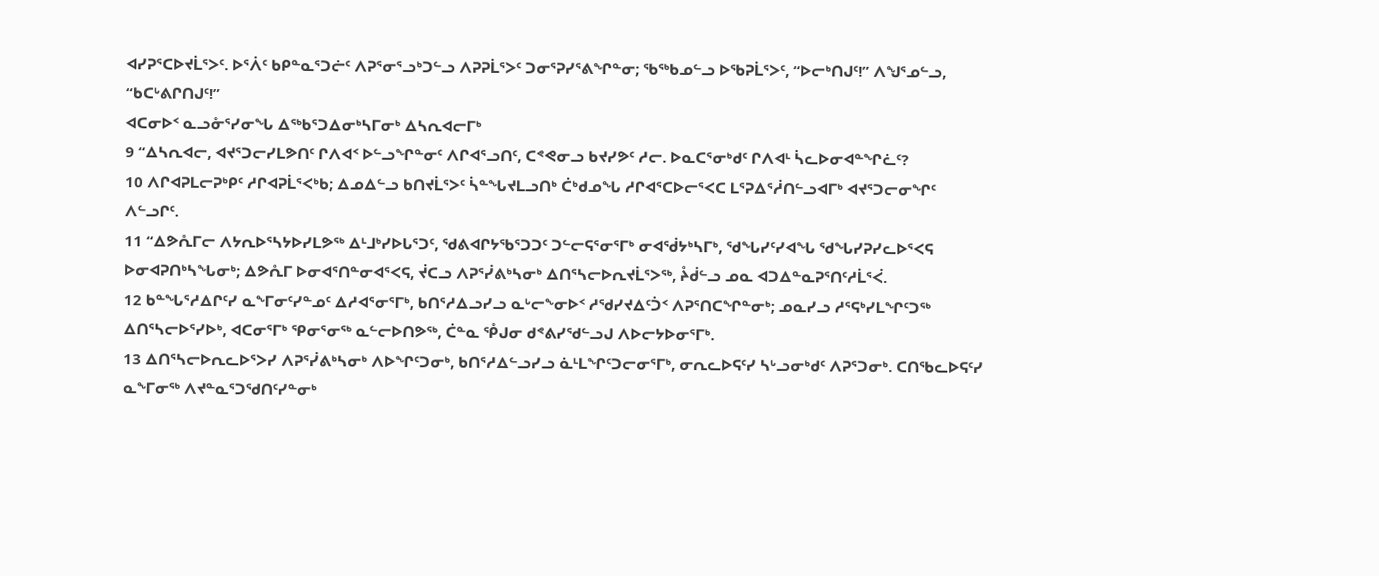ᐊᓯᕈᕐᑕᐅᔪᒫᕐᐳᑦ. ᐅᕐᐲᑦ ᑲᑭᓐᓇᕐᑐᓖᑦ ᐱᕈᕐᓂᕐᓗᒃᑐᓪᓗ ᐱᕈᕈᒫᕐᐳᑦ ᑐᓂᕐᕈᓯᕐᕕᖏᓐᓂ; ᖃᖅᑲᓄᓪᓗ ᐅᖃᕈᒫᕐᐳᑦ, “ᐅᓕᒃᑎᒍᑦ!” ᐱᖑᕐᓄᓪᓗ, “ᑲᑕᒡᕕᒋᑎᒍᑦ!”
ᐊᑕᓂᐅᑉ ᓇᓗᓁᕐᓯᓂᖓ ᐃᖅᑲᕐᑐᐃᓂᒃᓴᒥᓂᒃ ᐃᓴᕆᐊᓕᒥᒃ
9 “ᐃᓴᕆᐊᓕ, ᐊᔪᕐᑐᓕᓯᒪᕗᑎᑦ ᒋᐱᐊᑉ ᐅᓪᓗᖏᓐᓂᑦ ᐱᒋᐊᕐᓗᑎᑦ, ᑕᕝᕙᓂᓗ ᑲᔪᓯᕗᑦ ᓱᓕ. ᐅᓇᑕᕐᓂᒃᑯᑦ ᒋᐱᐊᒻ ᓵᓚᐅᓂᐊᓐᖏᓛᑦ?
10 ᐱᒋᐊᕈᒪᓕᕈᒃᑭᑦ ᓱᒋᐊᕈᒫᕐᐸᒃᑲ; ᐃᓄᐃᓪᓗ ᑲᑎᔪᒫᕐᐳᑦ ᓵᓐᖓᔪᒪᓗᑎᒃ ᑖᒃᑯᓄᖓ ᓱᒋᐊᕐᑕᐅᓕᕐᐸᑕ ᒪᕐᕈᐃᕐᓲᑎᓪᓗᐊᒥᒃ ᐊᔪᕐᑐᓕᓂᖏᑦ ᐱᓪᓗᒋᑦ.
11 “ᐃᕗᕅᒥᓕ ᐱᔭᕆᐅᕐᓴᔭᐅᓯᒪᕗᖅ ᐃᒻᒧᒃᓯᐅᒐᕐᑐᑦ, ᖁᕕᐊᒋᔭᖃᕐᑐᑐᑦ ᑐᓪᓕᕋᕐᓂᕐᒥᒃ ᓂᐊᖂᔭᒃᓴᒥᒃ, ᖁᖓᓯᑦᓯᐊᖓ ᖁᖓᓯᕈᓯᓚᐅᕐᐸᕋ ᐅᓂᐊᕈᑎᒃᓴᖓᓂᒃ; ᐃᕗᕅᒥ ᐅᓂᐊᕐᑎᓐᓂᐊᕐᐸᕋ, ᔫᑕᓗ ᐱᕈᕐᓰᕕᒃᓴᓂᒃ ᐃᑎᕐᓴᓕᐅᕆᔪᒫᕐᐳᖅ, ᔧᑰᓪᓗ ᓄᓇ ᐊᑐᐃᓐᓇᕈᕐᑎᑦᓱᒫᕐᐹ.
12 ᑲᓐᖓᕐᓱᐃᒋᑦᓯ ᓇᖕᒥᓂᑦᓯᓐᓄᑦ ᐃᓱᐊᕐᓂᕐᒥᒃ, ᑲᑎᕐᓱᐃᓗᓯᓗ ᓇᒡᓕᖕᓂᐅᑉ ᓱᖁᓯᔪᐃᑦᑑᑉ ᐱᕈᕐᑎᑕᖏᓐᓂᒃ; ᓄᓇᓯᓗ ᓱᕐᕋᒃᓯᒪᖏᑦᑐᖅ ᐃᑎᕐᓴᓕᐅᕐᓯᐅᒃ, ᐊᑕᓂᕐᒥᒃ ᕿᓂᕐᓂᖅ ᓇᓪᓕᐅᑎᕗᖅ, ᑖᓐᓇ ᕾᒍᓂ ᑯᕝᕕᓯᖁᓪᓗᒍ ᐱᐅᓕᔭᐅᓂᕐᒥᒃ.
13 ᐃᑎᕐᓴᓕᐅᕆᓚᐅᕐᐳᓯ ᐱᕈᕐᓰᕕᒃᓴᓂᒃ ᐱᐅᖏᑦᑐᓂᒃ, ᑲᑎᕐᓱᐃᓪᓗᓯᓗ ᓈᒻᒪᖏᑦᑐᓕᓂᕐᒥᒃ, ᓂᕆᓚᐅᕋᑦᓯ ᓴᒡᓗᓂᒃᑯᑦ ᐱᕈᕐᑐᓂᒃ. ᑕᑎᖃᓚᐅᕋᑦᓯ ᓇᖕᒥᓂᖅ ᐱᔪᓐᓇᕐᑐᖁᑎᑦᓯᓐᓂᒃ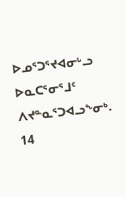ᐅᓄᕐᑐᕐᔪᐊᓂᒡᓗ ᐅᓇᑕᕐᓂᕐᒧᑦ ᐱᔪᓐᓇᕐᑐᐊᓗᖕᓂᒃ.
14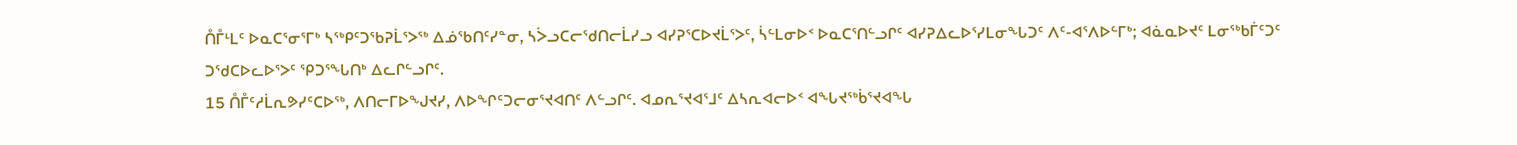ᑍᒤᒻᒪᑦ ᐅᓇᑕᕐᓂᕐᒥᒃ ᓴᖅᑭᑦᑐᖃᕈᒫᕐᐳᖅ ᐃᓅᖃᑎᑦᓯᓐᓂ, ᓴᐴᓗᑕᓕᖁᑎᓕᒫᓯᓗ ᐊᓯᕈᕐᑕᐅᔪᒫᕐᐳᑦ, ᓵᓪᒪᓂᐅᑉ ᐅᓇᑕᕐᑎᓪᓗᒋᑦ ᐊᓯᕈᐃᓚᐅᕐᓯᒪᓂᖓᑐᑦ ᐱᑦ-ᐊᕐᐱᐅᓪᒥᒃ; ᐊᓈᓇᐅᔪᑦ ᒪᓂᖅᑲᒦᑦᑐᑦ ᑐᖁᑕᐅᓚᐅᕐᐳᑦ ᕿᑐᕐᖓᑎᒃ ᐃᓚᒋᓪᓗᒋᑦ.
15 ᑍᒤᑦᓱᒫᕆᕗᓯᑦᑕᐅᖅ, ᐱᑎᓕᒥᐅᖑᔪᓯ, ᐱᐅᖏᑦᑐᓕᓂᕐᔪᐊᑎᑦ ᐱᓪᓗᒋᑦ. ᐊᓄᕆᕐᔪᐊᕐᒧᑦ ᐃᓴᕆᐊᓕᐅᑉ ᐊᖓᔪᖅᑳᕐᔪᐊᖓ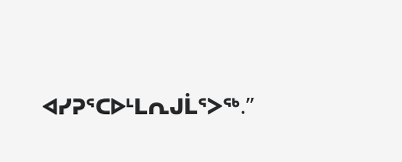ᐊᓯᕈᕐᑕᐅᒻᒪᕆᒍᒫᕐᐳᖅ.”